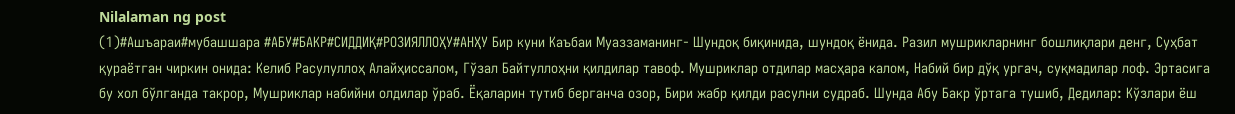Nilalaman ng post
(1)#Ашъараи#мубашшара #АБУ#БАКР#СИДДИҚ#РОЗИЯЛЛОҲУ#АНҲУ Бир куни Каъбаи Муаззаманинг- Шундоқ биқинида, шундоқ ёнида. Разил мушрикларнинг бошлиқлари денг, Суҳбат қураётган чиркин онида: Келиб Расулуллоҳ Алайҳиссалом, Гўзал Байтуллоҳни қилдилар тавоф. Мушриклар отдилар масҳара калом, Набий бир дўқ ургач, суқмадилар лоф. Эртасига бу хол бўлганда такрор, Мушриклар набийни олдилар ўраб. Ёқаларин тутиб берганча озор, Бири жабр қилди расулни судраб. Шунда Абу Бакр ўртага тушиб, Дедилар: Кўзлари ёш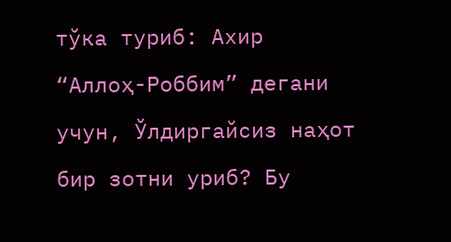тўка туриб: Ахир “Аллоҳ-Роббим” дегани учун, Ўлдиргайсиз наҳот бир зотни уриб? Бу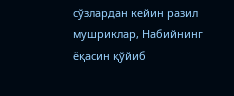сўзлардан кейин разил мушриклар, Набийнинг ёқасин қўйиб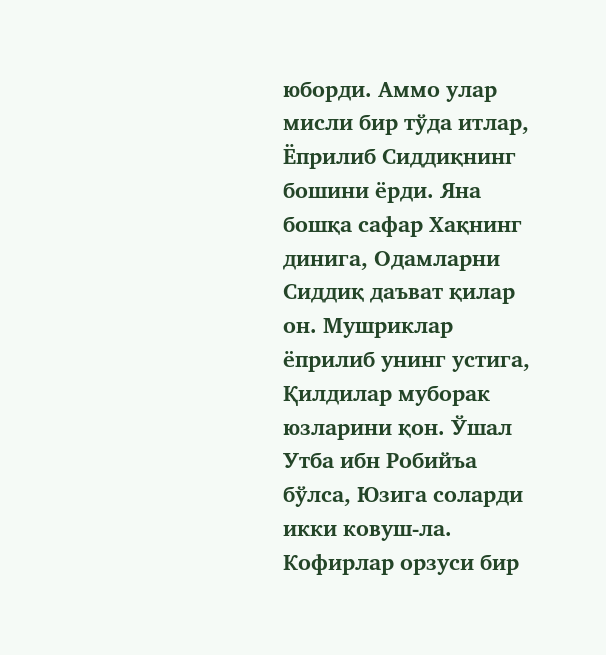юборди. Аммо улар мисли бир тўда итлар, Ёприлиб Сиддиқнинг бошини ёрди. Яна бошқа сафар Хақнинг динига, Одамларни Сиддиқ даъват қилар он. Мушриклар ёприлиб унинг устига, Қилдилар муборак юзларини қон. Ўшал Утба ибн Робийъа бўлса, Юзига соларди икки ковуш-ла. Кофирлар орзуси бир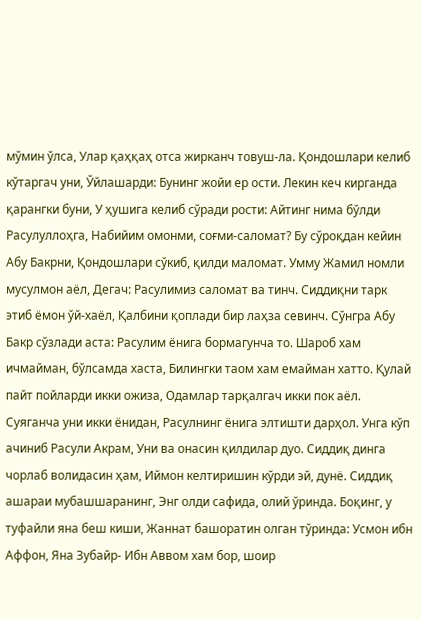мўмин ўлса, Улар қаҳқаҳ отса жирканч товуш-ла. Қондошлари келиб кўтаргач уни, Ўйлашарди: Бунинг жойи ер ости. Лекин кеч кирганда қарангки буни, У ҳушига келиб сўради рости: Айтинг нима бўлди Расулуллоҳга, Набийим омонми, соғми-саломат? Бу сўроқдан кейин Абу Бакрни, Қондошлари сўкиб, қилди маломат. Умму Жамил номли мусулмон аёл, Дегач: Расулимиз саломат ва тинч. Сиддиқни тарк этиб ёмон ўй-хаёл, Қалбини қоплади бир лаҳза севинч. Сўнгра Абу Бакр сўзлади аста: Расулим ёнига бормагунча то. Шароб хам ичмайман, бўлсамда хаста, Билингки таом хам емайман хатто. Қулай пайт пойларди икки ожиза, Одамлар тарқалгач икки пок аёл. Суяганча уни икки ёнидан, Расулнинг ёнига элтишти дарҳол. Унга кўп ачиниб Расули Акрам, Уни ва онасин қилдилар дуо. Сиддиқ динга чорлаб волидасин ҳам, Иймон келтиришин кўрди эй, дунё. Сиддиқ ашараи мубашшаранинг, Энг олди сафида, олий ўринда. Боқинг, у туфайли яна беш киши, Жаннат башоратин олган тўринда: Усмон ибн Аффон, Яна Зубайр- Ибн Аввом хам бор, шоир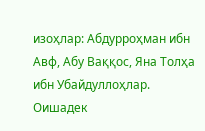изоҳлар: Абдурроҳман ибн Авф, Абу Ваққос, Яна Толҳа ибн Убайдуллоҳлар. Оишадек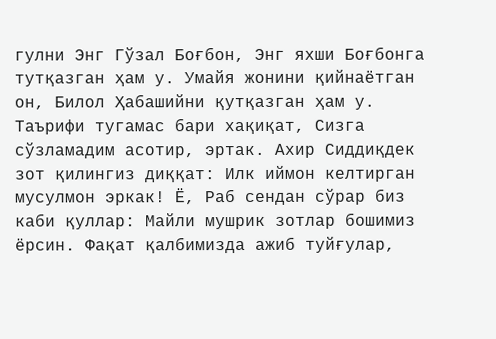гулни Энг Гўзал Боғбон, Энг яхши Боғбонга тутқазган ҳам у. Умайя жонини қийнаётган он, Билол Ҳабашийни қутқазган ҳам у. Таърифи тугамас бари хақиқат, Сизга сўзламадим асотир, эртак. Ахир Сиддиқдек зот қилингиз диққат: Илк иймон келтирган мусулмон эркак! Ё, Раб сендан сўрар биз каби қуллар: Майли мушрик зотлар бошимиз ёрсин. Фақат қалбимизда ажиб туйғулар,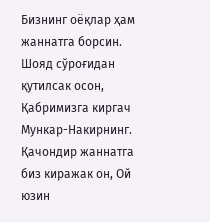Бизнинг оёқлар ҳам жаннатга борсин. Шояд сўроғидан қутилсак осон, Қабримизга киргач Мункар-Накирнинг. Қачондир жаннатга биз киражак он, Ой юзин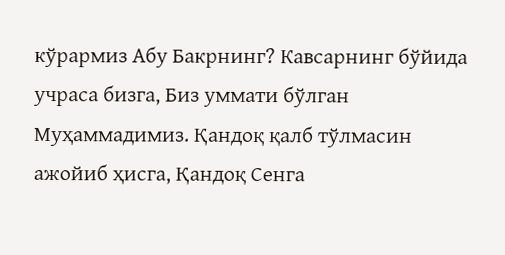кўрармиз Абу Бакрнинг? Кавсарнинг бўйида учраса бизга, Биз уммати бўлган Муҳаммадимиз. Қандоқ қалб тўлмасин ажойиб ҳисга, Қандоқ Сенга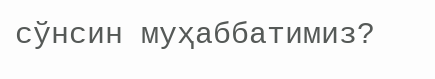сўнсин муҳаббатимиз?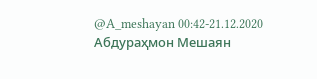@A_meshayan 00:42-21.12.2020 Абдураҳмон Мешаян